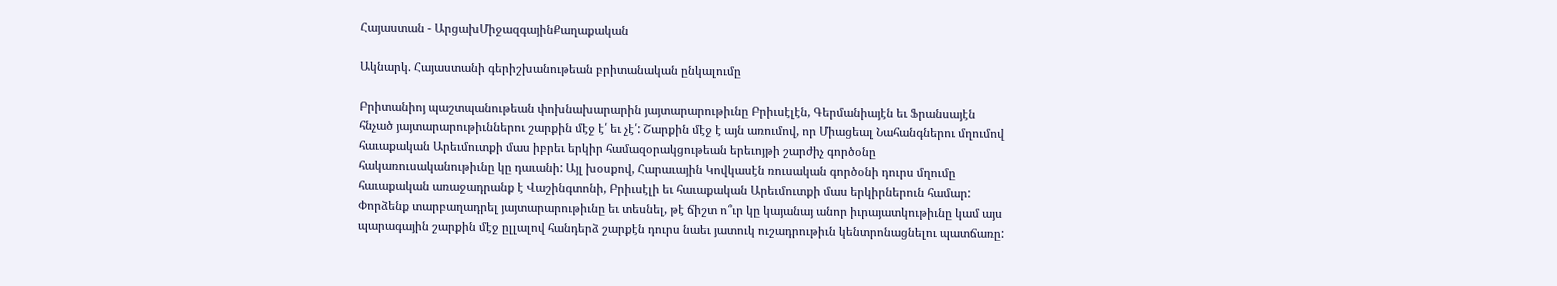Հայաստան - ԱրցախՄիջազգայինՔաղաքական

Ակնարկ. Հայաստանի գերիշխանութեան բրիտանական ընկալումը

Բրիտանիոյ պաշտպանութեան փոխնախարարին յայտարարութիւնը Բրիւսէլէն, Գերմանիայէն եւ Ֆրանսայէն հնչած յայտարարութիւններու շարքին մէջ է՛ եւ չէ՛: Շարքին մէջ է այն առումով, որ Միացեալ Նահանգներու մղումով հաւաքական Արեւմուտքի մաս իբրեւ երկիր համազօրակցութեան երեւոյթի շարժիչ գործօնը հակառուսականութիւնը կը դաւանի: Այլ խօսքով, Հարաւային Կովկասէն ռուսական գործօնի դուրս մղումը հաւաքական առաջադրանք է Վաշինգտոնի, Բրիւսէլի եւ հաւաքական Արեւմուտքի մաս երկիրներուն համար: Փորձենք տարբաղադրել յայտարարութիւնը եւ տեսնել, թէ ճիշտ ո՞ւր կը կայանայ անոր իւրայատկութիւնը կամ այս պարագային շարքին մէջ ըլլալով հանդերձ շարքէն դուրս նաեւ յատուկ ուշադրութիւն կենտրոնացնելու պատճառը: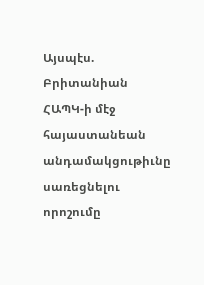Այսպէս. Բրիտանիան ՀԱՊԿ-ի մէջ հայաստանեան անդամակցութիւնը սառեցնելու որոշումը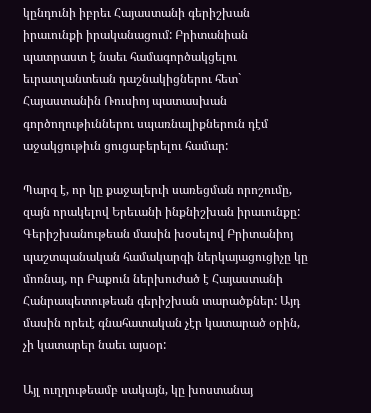կընդունի իբրեւ Հայաստանի գերիշխան իրաւունքի իրականացում: Բրիտանիան պատրաստ է նաեւ համագործակցելու եւրատլանտեան դաշնակիցներու հետ` Հայաստանին Ռուսիոյ պատասխան գործողութիւններու սպառնալիքներուն դէմ աջակցութիւն ցուցաբերելու համար:

Պարզ է, որ կը քաջալերւի սառեցման որոշումը, զայն որակելով Երեւանի ինքնիշխան իրաւունքը: Գերիշխանութեան մասին խօսելով Բրիտանիոյ պաշտպանական համակարգի ներկայացուցիչը կը մոռնայ, որ Բաքուն ներխուժած է Հայաստանի Հանրապետութեան գերիշխան տարածքներ: Այդ մասին որեւէ գնահատական չէր կատարած օրին, չի կատարեր նաեւ այսօր:

Այլ ուղղութեամբ սակայն, կը խոստանայ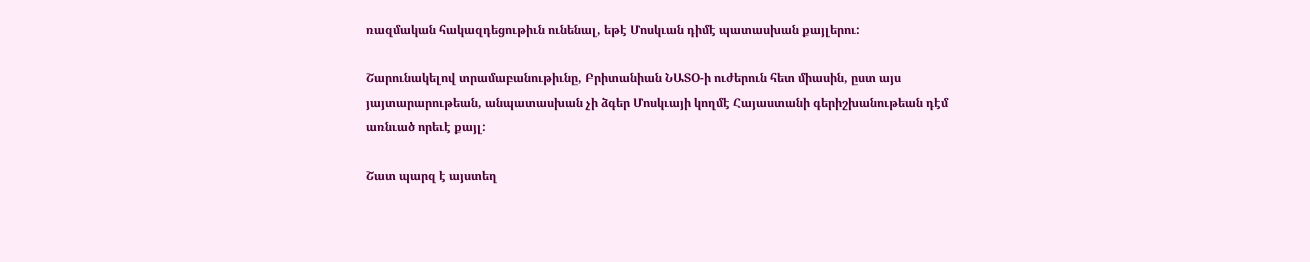ռազմական հակազդեցութիւն ունենալ, եթէ Մոսկւան դիմէ պատասխան քայլերու:

Շարունակելով տրամաբանութիւնը, Բրիտանիան ՆԱՏՕ-ի ուժերուն հետ միասին, ըստ այս յայտարարութեան, անպատասխան չի ձգեր Մոսկւայի կողմէ Հայաստանի գերիշխանութեան դէմ առնւած որեւէ քայլ:

Շատ պարզ է այստեղ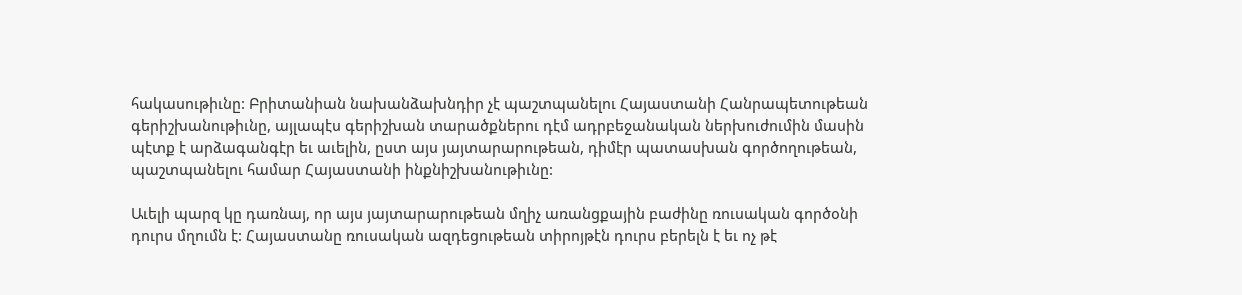հակասութիւնը: Բրիտանիան նախանձախնդիր չէ պաշտպանելու Հայաստանի Հանրապետութեան գերիշխանութիւնը, այլապէս գերիշխան տարածքներու դէմ ադրբեջանական ներխուժումին մասին պէտք է արձագանգէր եւ աւելին, ըստ այս յայտարարութեան, դիմէր պատասխան գործողութեան, պաշտպանելու համար Հայաստանի ինքնիշխանութիւնը:

Աւելի պարզ կը դառնայ, որ այս յայտարարութեան մղիչ առանցքային բաժինը ռուսական գործօնի դուրս մղումն է: Հայաստանը ռուսական ազդեցութեան տիրոյթէն դուրս բերելն է եւ ոչ թէ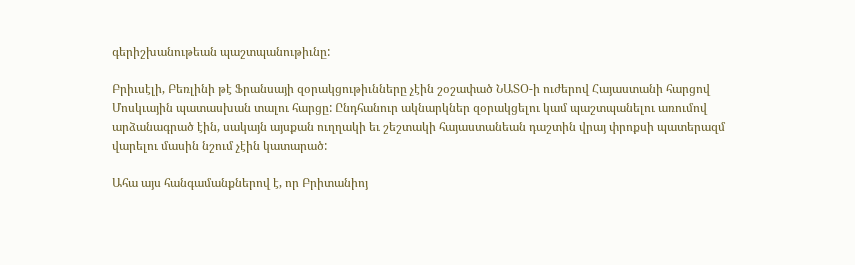գերիշխանութեան պաշտպանութիւնը:

Բրիւսէլի, Բեռլինի թէ Ֆրանսայի զօրակցութիւնները չէին շօշափած ՆԱՏՕ-ի ուժերով Հայաստանի հարցով Մոսկւային պատասխան տալու հարցը: Ընդհանուր ակնարկներ զօրակցելու կամ պաշտպանելու առումով արձանագրած էին, սակայն այսքան ուղղակի եւ շեշտակի հայաստանեան դաշտին վրայ փրոքսի պատերազմ վարելու մասին նշում չէին կատարած:

Ահա այս հանգամանքներով է, որ Բրիտանիոյ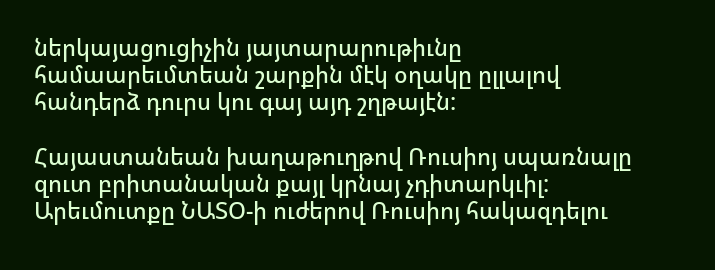ներկայացուցիչին յայտարարութիւնը համաարեւմտեան շարքին մէկ օղակը ըլլալով հանդերձ դուրս կու գայ այդ շղթայէն:

Հայաստանեան խաղաթուղթով Ռուսիոյ սպառնալը զուտ բրիտանական քայլ կրնայ չդիտարկւիլ: Արեւմուտքը ՆԱՏՕ-ի ուժերով Ռուսիոյ հակազդելու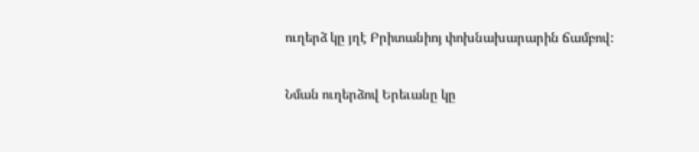ուղերձ կը յղէ Բրիտանիոյ փոխնախարարին ճամբով:

Նման ուղերձով Երեւանը կը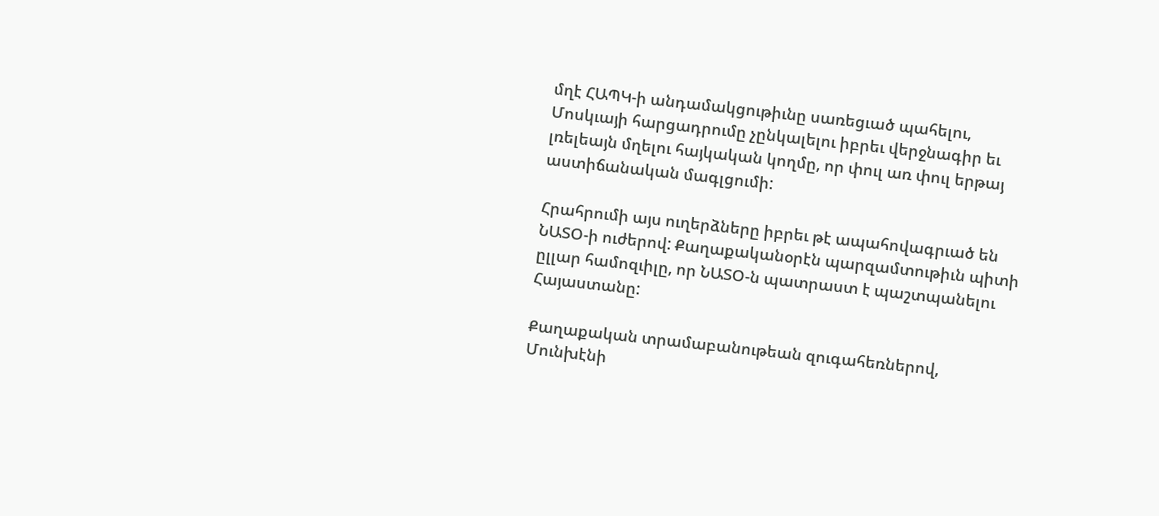մղէ ՀԱՊԿ-ի անդամակցութիւնը սառեցւած պահելու, Մոսկւայի հարցադրումը չընկալելու իբրեւ վերջնագիր եւ լռելեայն մղելու հայկական կողմը, որ փուլ առ փուլ երթայ աստիճանական մագլցումի:

Հրահրումի այս ուղերձները իբրեւ թէ ապահովագրւած են ՆԱՏՕ-ի ուժերով: Քաղաքականօրէն պարզամտութիւն պիտի ըլլար համոզւիլը, որ ՆԱՏՕ-ն պատրաստ է պաշտպանելու Հայաստանը:

Քաղաքական տրամաբանութեան զուգահեռներով, Մունխէնի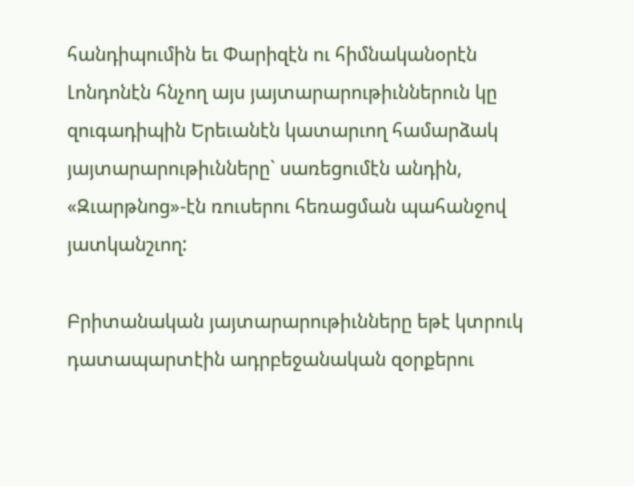հանդիպումին եւ Փարիզէն ու հիմնականօրէն Լոնդոնէն հնչող այս յայտարարութիւններուն կը զուգադիպին Երեւանէն կատարւող համարձակ յայտարարութիւնները` սառեցումէն անդին, «Զւարթնոց»-էն ռուսերու հեռացման պահանջով յատկանշւող:

Բրիտանական յայտարարութիւնները եթէ կտրուկ դատապարտէին ադրբեջանական զօրքերու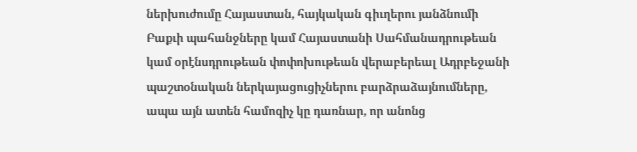ներխուժումը Հայաստան, հայկական գիւղերու յանձնումի Բաքւի պահանջները կամ Հայաստանի Սահմանադրութեան կամ օրէնսդրութեան փոփոխութեան վերաբերեալ Ադրբեջանի պաշտօնական ներկայացուցիչներու բարձրաձայնումները, ապա այն ատեն համոզիչ կը դառնար, որ անոնց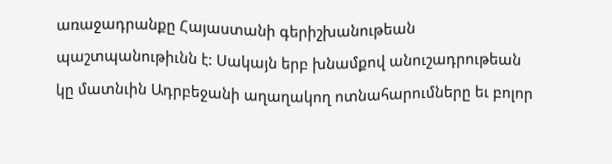առաջադրանքը Հայաստանի գերիշխանութեան պաշտպանութիւնն է: Սակայն երբ խնամքով անուշադրութեան կը մատնւին Ադրբեջանի աղաղակող ոտնահարումները եւ բոլոր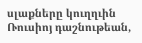սլաքները կուղղւին Ռուսիոյ դաշնութեան,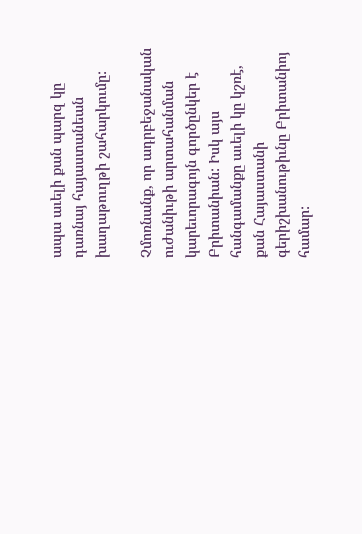ապա աւելի քան պարզ կը դառնայ հայաստանեան խաղաթուղթի շահարկումը:

Չմոռնանք, որ ադրբեջանական ուժանիւթի արտահանման կարեւորագոյն գործընկեր է Բրիտանիան: Իսկ այս հանգամանքը աւելի կը կշռէ, քան Հայաստանի գերիշխանութիւնը Բրիտանիոյ համար: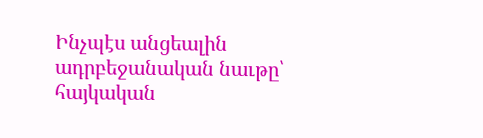Ինչպէս անցեալին ադրբեջանական նաւթը՝ հայկական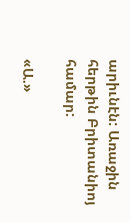արիւնէն: Առաջին հերթին Բրիտանիոյ համար:

«Ա.»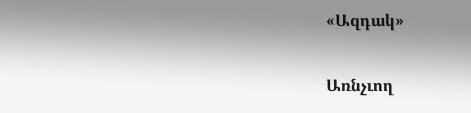«Ազդակ»

Առնչւող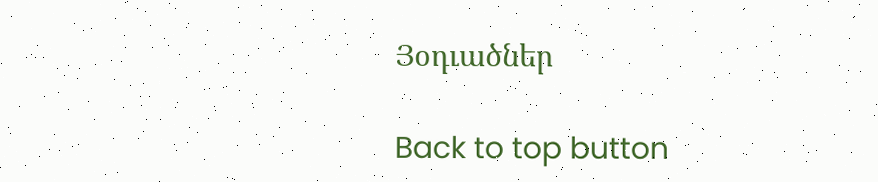Յօդւածներ

Back to top button